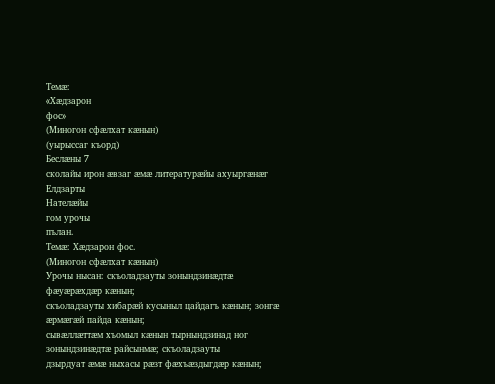Темæ:
«Хæдзарон
фос»
(Миногон сфæлхат кæнын)
(уырыссаг къорд)
Беслæны 7
сколайы ирон æвзаг æмæ литературæйы ахуыргæнæг
Елдзарты
Нателæйы
гом урочы
пълан.
Темæ: Хæдзарон фос.
(Миногон сфæлхат кæнын)
Урочы нысан: скъоладзауты зонындзинæдтæ фæуæрæхдæр кæнын;
скъоладзауты хибарæй кусыныл цайдагъ кæнын; зонгæ æрмæгæй пайда кæнын;
сывæллæттæм хъомыл кæнын тырнындзинад ног зонындзинæдтæ райсынмæ; скъоладзауты
дзырдуат æмæ ныхасы рæзт фæхъæздыгдæр кæнын;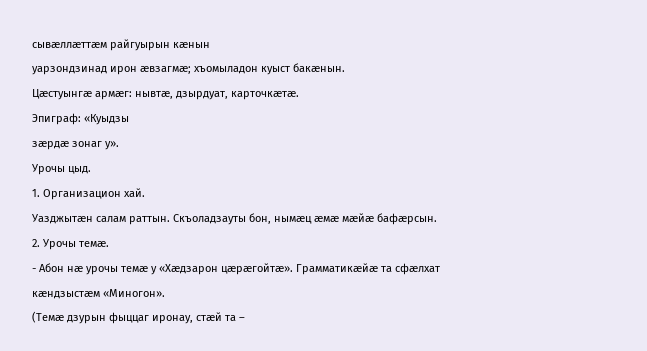сывæллæттæм райгуырын кæнын
уарзондзинад ирон æвзагмæ; хъомыладон куыст бакæнын.
Цæстуынгæ армæг: нывтæ, дзырдуат, карточкæтæ.
Эпиграф: «Куыдзы
зæрдæ зонаг у».
Урочы цыд.
1. Организацион хай.
Уазджытæн салам раттын. Скъоладзауты бон, нымæц æмæ мæйæ бафæрсын.
2. Урочы темæ.
- Абон нæ урочы темæ у «Хæдзарон цæрæгойтæ». Грамматикæйæ та сфæлхат
кæндзыстæм «Миногон».
(Темæ дзурын фыццаг иронау, стæй та –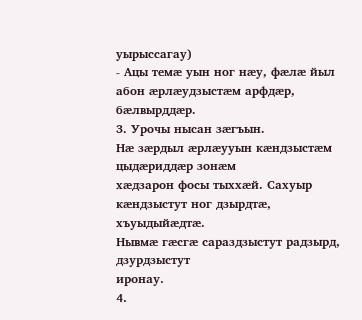уырыссагау)
- Ацы темæ уын ног нæу, фæлæ йыл абон æрлæудзыстæм арфдæр, бæлвырддæр.
3. Урочы нысан зæгъын.
Нæ зæрдыл æрлæууын кæндзыстæм цыдæриддæр зонæм
хæдзарон фосы тыххæй. Сахуыр кæндзыстут ног дзырдтæ, хъуыдыйæдтæ.
Нывмæ гæсгæ сараздзыстут радзырд, дзурдзыстут
иронау.
4.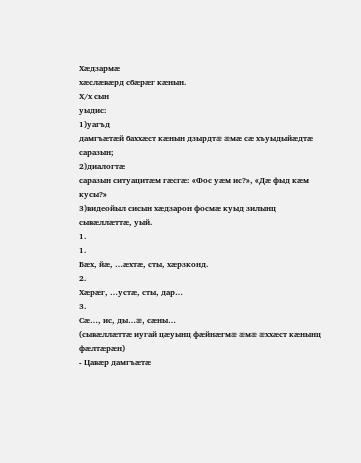Хæдзармæ
хæслæвæрд сбæрæг кæнын.
Х/х сын
уыдис:
1)уагъд
дамгъæтæй баххæст кæнын дзырдтæ æмæ сæ хъуыдыйæдтæ саразын;
2)диалогтæ
саразын ситуацитæм гæсгæ: «Фос уæм ис?», «Дæ фыд кæм кусы?»
3)видеойыл сисын хæдзарон фосмæ куыд зилынц
сывæллæттæ, уый.
1.
1.
Бæх, йæ, …æхтæ, сты, хæрзконд.
2.
Хæрæг, …устæ, сты, дар…
3.
Сæ…, ис, ды…æ, сæны…
(сывæллæттæ иугай цæуынц фæйнæгмæ æмæ æххæст кæнынц
фæлтæрæн)
- Цавæр дамгъæтæ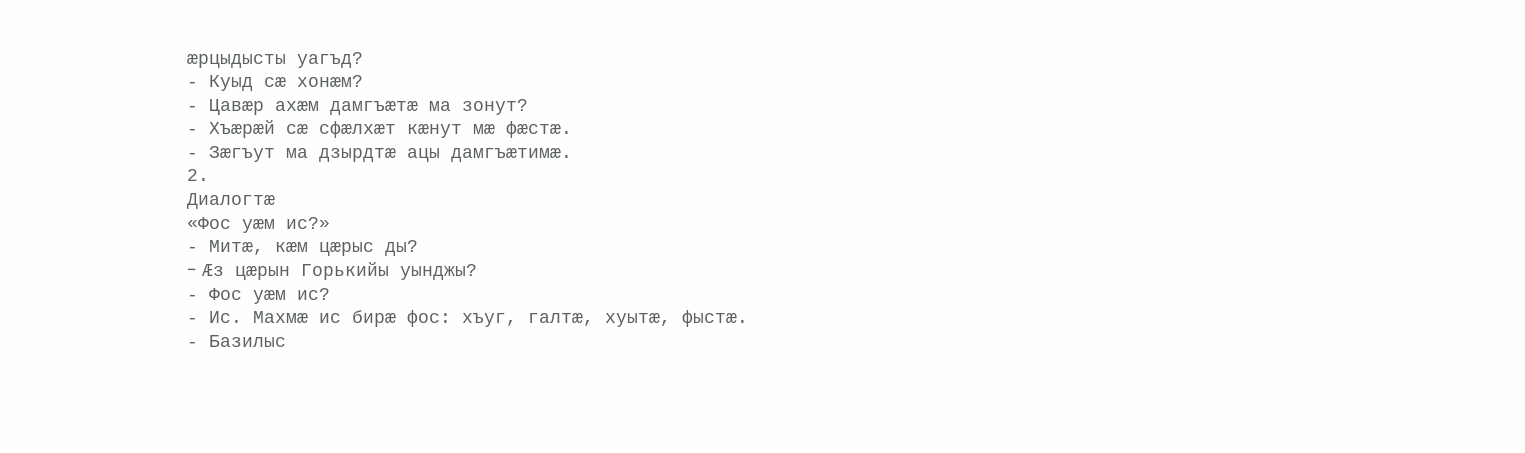æрцыдысты уагъд?
- Куыд сæ хонæм?
- Цавæр ахæм дамгъæтæ ма зонут?
- Хъæрæй сæ сфæлхæт кæнут мæ фæстæ.
- Зæгъут ма дзырдтæ ацы дамгъæтимæ.
2.
Диалогтæ
«Фос уæм ис?»
- Митæ, кæм цæрыс ды?
- Æз цæрын Горькийы уынджы?
- Фос уæм ис?
- Ис. Махмæ ис бирæ фос: хъуг, галтæ, хуытæ, фыстæ.
- Базилыс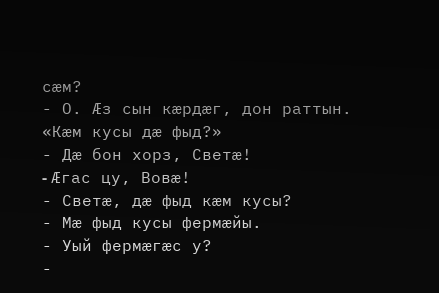сæм?
- О. Æз сын кæрдæг, дон раттын.
«Кæм кусы дæ фыд?»
- Дæ бон хорз, Светæ!
- Æгас цу, Вовæ!
- Светæ, дæ фыд кæм кусы?
- Мæ фыд кусы фермæйы.
- Уый фермæгæс у?
-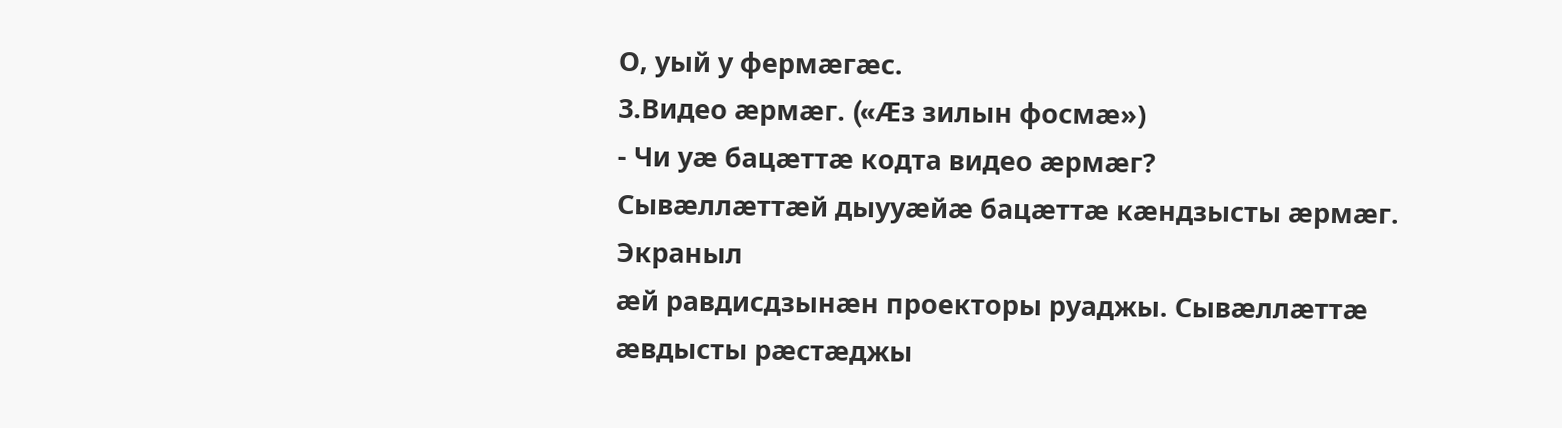О, уый у фермæгæс.
3.Видео æрмæг. («Æз зилын фосмæ»)
- Чи уæ бацæттæ кодта видео æрмæг?
Сывæллæттæй дыууæйæ бацæттæ кæндзысты æрмæг. Экраныл
æй равдисдзынæн проекторы руаджы. Сывæллæттæ æвдысты рæстæджы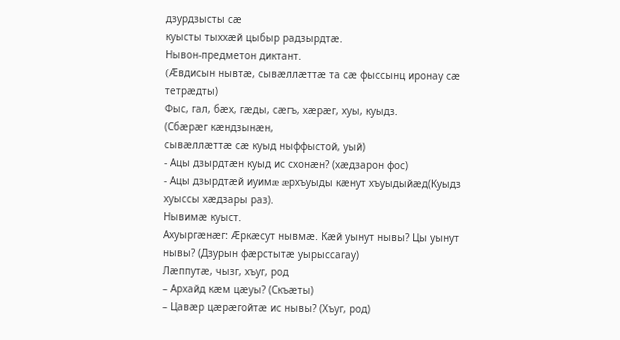дзурдзысты сæ
куысты тыххæй цыбыр радзырдтæ.
Нывон-предметон диктант.
(Æвдисын нывтæ, сывæллæттæ та сæ фыссынц иронау сæ тетрæдты)
Фыс, гал, бæх, гæды, сæгъ, хæрæг, хуы, куыдз.
(Сбæрæг кæндзынæн,
сывæллæттæ сæ куыд ныффыстой, уый)
- Ацы дзырдтæн куыд ис схонæн? (хæдзарон фос)
- Ацы дзырдтæй иуимæ æрхъуыды кæнут хъуыдыйæд(Куыдз хуыссы хæдзары раз).
Нывимæ куыст.
Ахуыргæнæг: Æркæсут нывмæ. Кæй уынут нывы? Цы уынут
нывы? (Дзурын фæрстытæ уырыссагау)
Лæппутæ, чызг, хъуг, род
– Архайд кæм цæуы? (Скъæты)
– Цавæр цæрæгойтæ ис нывы? (Хъуг, род)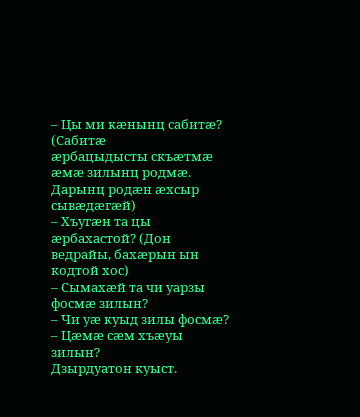– Цы ми кæнынц сабитæ? (Сабитæ
æрбацыдысты скъæтмæ æмæ зилынц родмæ. Дарынц родæн æхсыр сывæдæгæй)
– Хъугæн та цы æрбахастой? (Дон ведрайы, бахæрын ын кодтой хос)
– Сымахæй та чи уарзы фосмæ зилын?
– Чи уæ куыд зилы фосмæ?
– Цæмæ сæм хъæуы зилын?
Дзырдуатон куыст.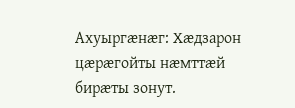Ахуыргæнæг: Хæдзарон цæрæгойты нæмттæй бирæты зонут.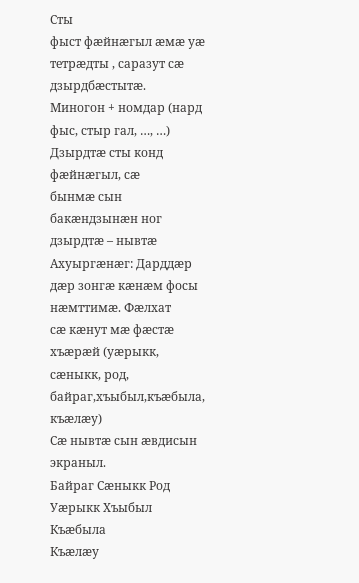Сты
фыст фæйнæгыл æмæ уæ тетрæдты , саразут сæ дзырдбæстытæ.
Миногон + номдар (нард фыс, стыр гал, …, …)
Дзырдтæ сты конд фæйнæгыл, сæ
бынмæ сын бакæндзынæн ног дзырдтæ – нывтæ
Ахуыргæнæг: Дарддæр дæр зонгæ кæнæм фосы нæмттимæ. Фæлхат
сæ кæнут мæ фæстæ хъæрæй (уæрыкк, сæныкк, род, байраг,хъыбыл,къæбыла, къæлæу)
Сæ нывтæ сын æвдисын экраныл.
Байраг Сæныкк Род
Уæрыкк Хъыбыл
Къæбыла
Къæлæу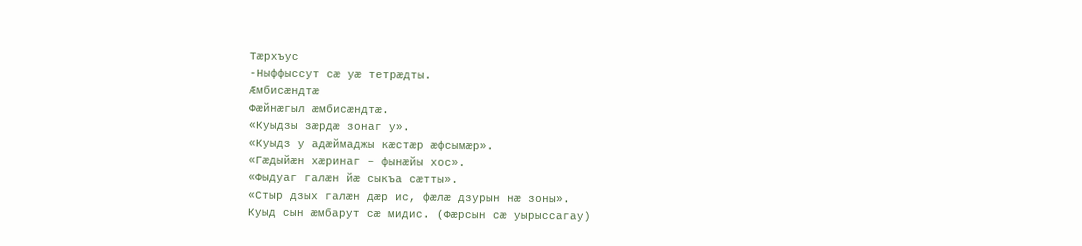Тæрхъус
-Ныффыссут сæ уæ тетрæдты.
Æмбисæндтæ
Фæйнæгыл æмбисæндтæ.
«Куыдзы зæрдæ зонаг у».
«Куыдз у адæймаджы кæстæр æфсымæр».
«Гæдыйæн хæринаг – фынæйы хос».
«Фыдуаг галæн йæ сыкъа сæтты».
«Стыр дзых галæн дæр ис, фæлæ дзурын нæ зоны».
Куыд сын æмбарут сæ мидис. (Фæрсын сæ уырыссагау)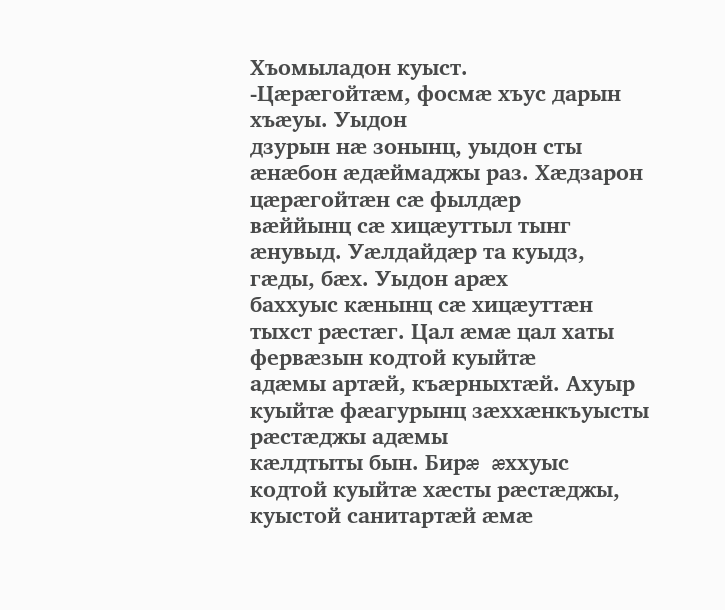Хъомыладон куыст.
-Цæрæгойтæм, фосмæ хъус дарын хъæуы. Уыдон
дзурын нæ зонынц, уыдон сты æнæбон æдæймаджы раз. Хæдзарон цæрæгойтæн сæ фылдæр
вæййынц сæ хицæуттыл тынг æнувыд. Уæлдайдæр та куыдз, гæды, бæх. Уыдон арæх
баххуыс кæнынц сæ хицæуттæн тыхст рæcтæг. Цал æмæ цал хаты фервæзын кодтой куыйтæ
адæмы артæй, къæрныхтæй. Ахуыр куыйтæ фæагурынц зæххæнкъуысты рæстæджы адæмы
кæлдтыты бын. Бирæ æххуыс кодтой куыйтæ хæсты рæстæджы, куыстой санитартæй æмæ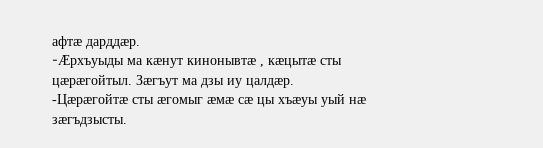афтæ дарддæр.
-Æрхъуыды ма кæнут кинонывтæ , кæцытæ сты
цæрæгойтыл. Зæгъут ма дзы иу цалдæр.
-Цæрæгойтæ сты æгомыг æмæ сæ цы хъæуы уый нæ
зæгъдзысты.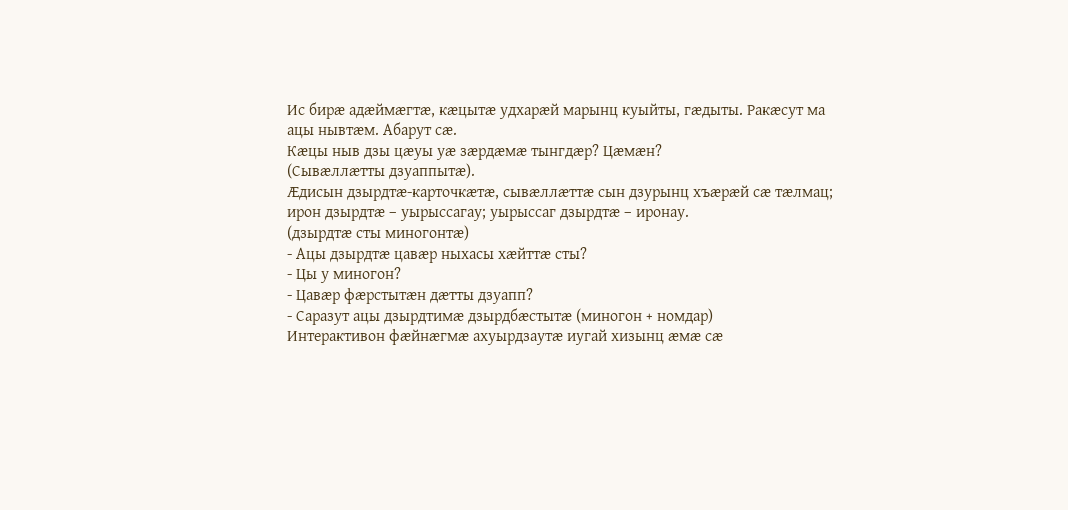Ис бирæ адæймæгтæ, кæцытæ удхарæй марынц куыйты, гæдыты. Ракæсут ма
ацы нывтæм. Абарут сæ.
Кæцы ныв дзы цæуы уæ зæрдæмæ тынгдæр? Цæмæн?
(Сывæллæтты дзуаппытæ).
Æдисын дзырдтæ-карточкæтæ, сывæллæттæ сын дзурынц хъæрæй сæ тæлмац;
ирон дзырдтæ – уырыссагау; уырыссаг дзырдтæ – иронау.
(дзырдтæ сты миногонтæ)
- Ацы дзырдтæ цавæр ныхасы хæйттæ сты?
- Цы у миногон?
- Цавæр фæрстытæн дæтты дзуапп?
- Саразут ацы дзырдтимæ дзырдбæстытæ (миногон + номдар)
Интерактивон фæйнæгмæ ахуырдзаутæ иугай хизынц æмæ сæ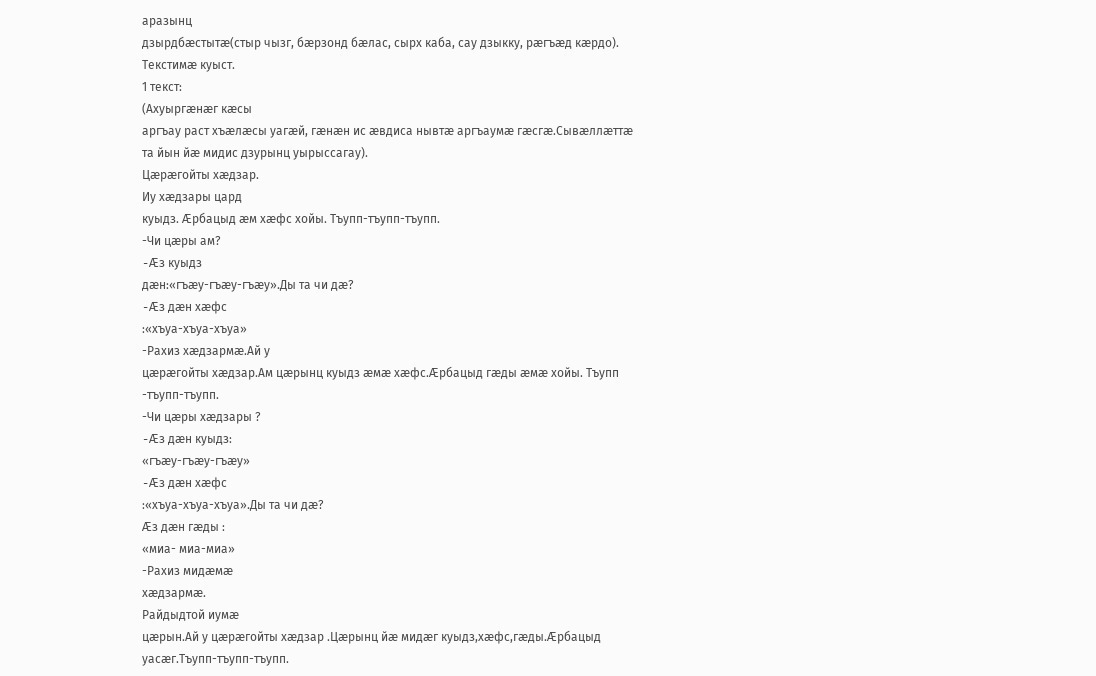аразынц
дзырдбæстытæ(стыр чызг, бæрзонд бæлас, сырх каба, сау дзыкку, рæгъæд кæрдо).
Текстимæ куыст.
1 текст:
(Ахуыргæнæг кæсы
аргъау раст хъæлæсы уагæй, гæнæн ис æвдиса нывтæ аргъаумæ гæсгæ.Сывæллæттæ
та йын йæ мидис дзурынц уырыссагау).
Цæрæгойты хæдзар.
Иу хæдзары цард
куыдз. Æрбацыд æм хæфс хойы. Тъупп-тъупп-тъупп.
-Чи цæры ам?
-Æз куыдз
дæн:«гъæу-гъæу-гъæу».Ды та чи дæ?
-Æз дæн хæфс
:«хъуа-хъуа-хъуа»
-Рахиз хæдзармæ.Ай у
цæрæгойты хæдзар.Ам цæрынц куыдз æмæ хæфс.Æрбацыд гæды æмæ хойы. Тъупп
-тъупп-тъупп.
-Чи цæры хæдзары ?
-Æз дæн куыдз:
«гъæу-гъæу-гъæу»
-Æз дæн хæфс
:«хъуа-хъуа-хъуа».Ды та чи дæ?
Æз дæн гæды :
«миа- миа-миа»
-Рахиз мидæмæ
хæдзармæ.
Райдыдтой иумæ
цæрын.Ай у цæрæгойты хæдзар .Цæрынц йæ мидæг куыдз,хæфс,гæды.Æрбацыд
уасæг.Тъупп-тъупп-тъупп.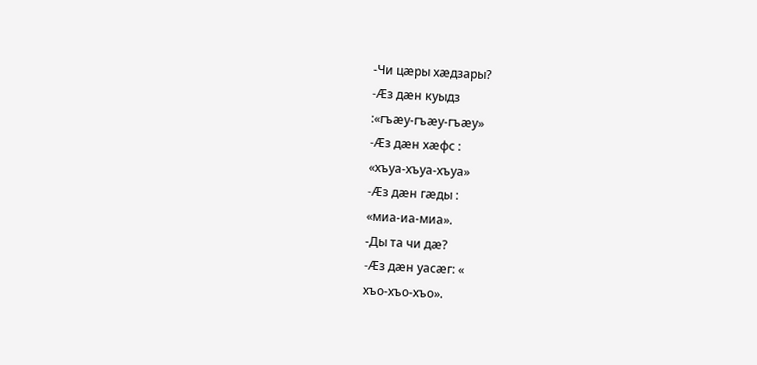-Чи цæры хæдзары?
-Æз дæн куыдз
:«гъæу-гъæу-гъæу»
-Æз дæн хæфс :
«хъуа-хъуа-хъуа»
-Æз дæн гæды :
«миа-иа-миа».
-Ды та чи дæ?
-Æз дæн уасæг: «
хъо-хъо-хъо».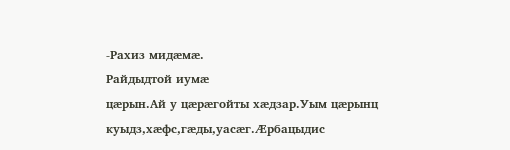-Рахиз мидæмæ.
Райдыдтой иумæ
цæрын.Ай у цæрæгойты хæдзар.Уым цæрынц
куыдз,хæфс,гæды,уасæг.Æрбацыдис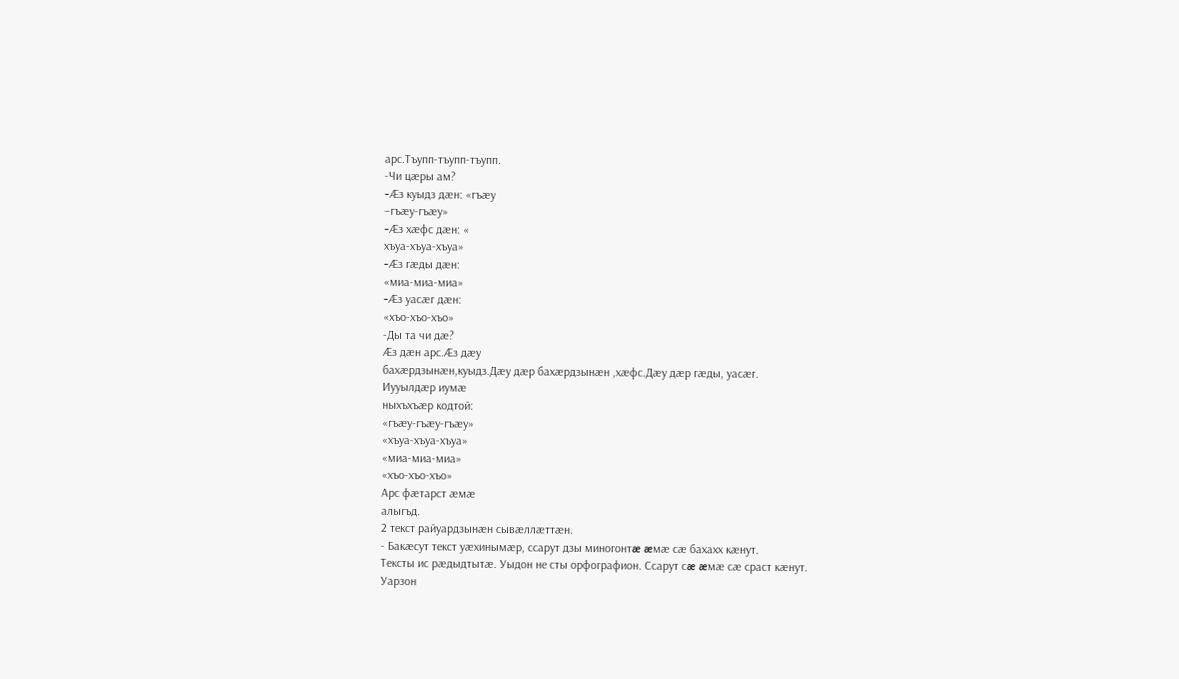арс.Тъупп-тъупп-тъупп.
-Чи цæры ам?
-Æз куыдз дæн: «гъæу
–гъæу-гъæу»
-Æз хæфс дæн: «
хъуа-хъуа-хъуа»
-Æз гæды дæн:
«миа-миа-миа»
-Æз уасæг дæн:
«хъо-хъо-хъо»
-Ды та чи дæ?
Æз дæн арс.Æз дæу
бахæрдзынæн,куыдз.Дæу дæр бахæрдзынæн ,хæфс.Дæу дæр гæды, уасæг.
Иууылдæр иумæ
ныхъхъæр кодтой:
«гъæу-гъæу-гъæу»
«хъуа-хъуа-хъуа»
«миа-миа-миа»
«хъо-хъо-хъо»
Арс фæтарст æмæ
алыгъд.
2 текст райуардзынæн сывæллæттæн.
- Бакæсут текст уæхинымæр, ссарут дзы миногонтæ æмæ сæ бахахх кæнут.
Тексты ис рæдыдтытæ. Уыдон не сты орфографион. Ссарут сæ æмæ сæ сраст кæнут.
Уарзон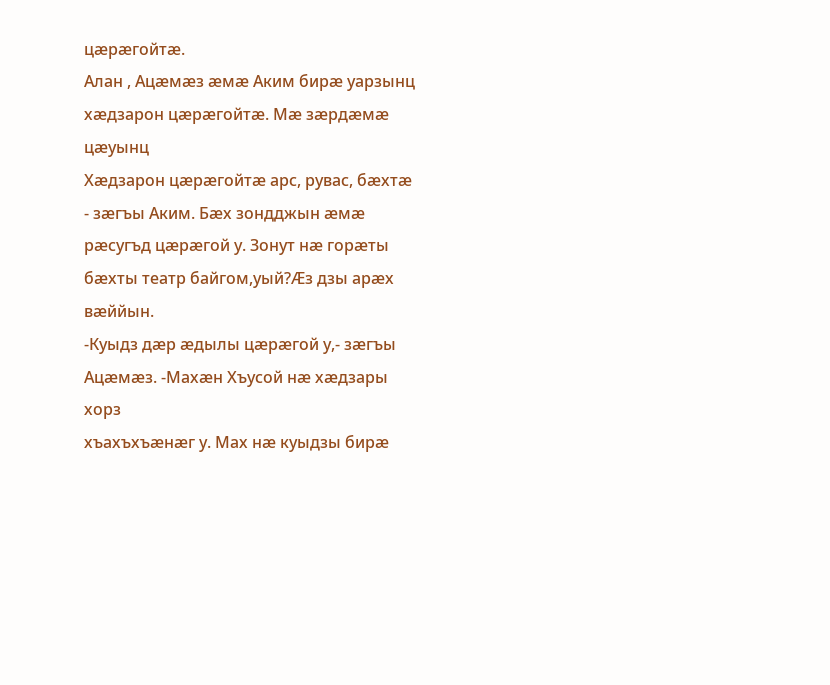цæрæгойтæ.
Алан , Ацæмæз æмæ Аким бирæ уарзынц хæдзарон цæрæгойтæ. Мæ зæрдæмæ
цæуынц
Хæдзарон цæрæгойтæ арс, рувас, бæхтæ - зæгъы Аким. Бæх зондджын æмæ
рæсугъд цæрæгой у. Зонут нæ горæты бæхты театр байгом,уый?Æз дзы арæх вæййын.
-Куыдз дæр æдылы цæрæгой у,- зæгъы Ацæмæз. -Махæн Хъусой нæ хæдзары хорз
хъахъхъæнæг у. Мах нæ куыдзы бирæ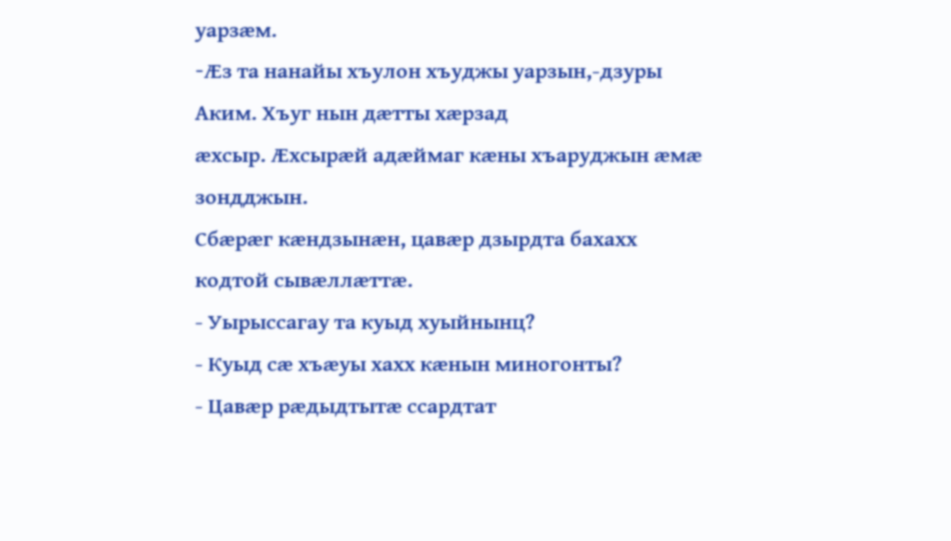уарзæм.
-Æз та нанайы хъулон хъуджы уарзын,-дзуры Аким. Хъуг нын дæтты хæрзад
æхсыр. Æхсырæй адæймаг кæны хъаруджын æмæ зондджын.
Сбæрæг кæндзынæн, цавæр дзырдта бахахх кодтой сывæллæттæ.
- Уырыссагау та куыд хуыйнынц?
- Куыд сæ хъæуы хахх кæнын миногонты?
- Цавæр рæдыдтытæ ссардтат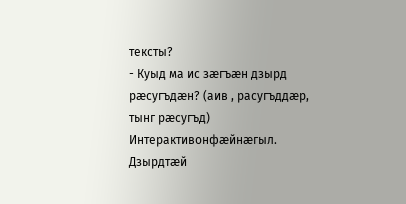тексты?
- Куыд ма ис зæгъæн дзырд рæсугъдæн? (аив , расугъддæр,
тынг рæсугъд)
Интерактивонфæйнæгыл.
Дзырдтæй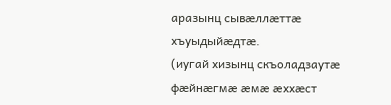аразынц сывæллæттæ хъуыдыйæдтæ.
(иугай хизынц скъоладзаутæ фæйнæгмæ æмæ æххæст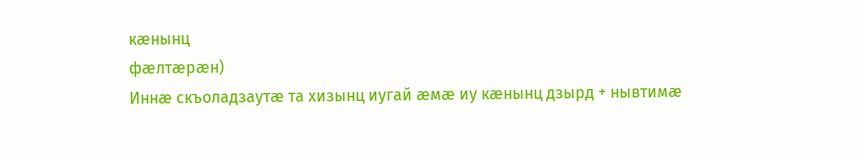кæнынц
фæлтæрæн)
Иннæ скъоладзаутæ та хизынц иугай æмæ иу кæнынц дзырд + нывтимæ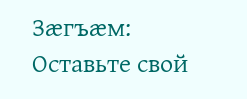Зæгъæм:
Оставьте свой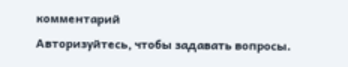комментарий
Авторизуйтесь, чтобы задавать вопросы.